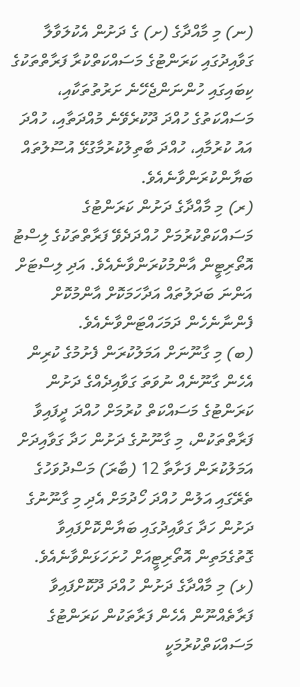(ނ) މި މާއްދާގެ (ށ) ގެ ދަށުން އެކުލަވާލާ ގަވާއިދުގައި ކަރަންޓުގެ މަސައްކަތްކުރާ ފަރާތްތަކުގެ ކިބައިގައި ހުންނަންޖެހޭނެ ށަރުތުތަކާއި، މަސައްކަތުގެ ހުއްދަ ދޫކުރެވޭނެ މުއްދަތާއި، ހުއްދަ އައު ކުރުމާއި، ހުއްދަ ބާތިލުކުރުމާގުޅޭ އުސޫލުތައް ބަޔާންކުރަންވާނެއެވެ.
(ރ) މި މާއްދާގެ ދަށުން ކަރަންޓުގެ މަސައްކަތްކުރުމަށް ހުއްދަދެވޭ ފަރާތްތަކުގެ ލިސްޓު އޮތޯރިޓީން އާންމުކުރަންވާނެއެވެ. އަދި ލިސްޓަށް އަންނަ ބަދަލުތައް އަދާހަމަކޮށް އާންމުކޮށް ފެންނާނެހެން ދަމަހައްޓަންވާނެއެވެ.
(ބ) މި ގާނޫނަށް އަމަލުކުރަން ފެށުމުގެ ކުރިން އެހެން ގާނޫނެއް ނުވަތަ ގަވާއިދެއްގެ ދަށުން ކަރަންޓުގެ މަސައްކަތް ކުރުމަށް ހުއްދަ ދީފައިވާ ފަރާތްތަކުން، މި ގާނޫނުގެ ދަށުން ހަދާ ގަވާއިދަށް އަމަލުކުރަން ފަށާތާ 12 (ބާރަ) މަސްދުވަހުގެ ތެރޭގައި އަލުން ހުއްދަ ހޯދުމަށް އެދި މި ގާނޫނުގެ ދަށުން ހަދާ ގަވާއިދުގައި ބަޔާންކޮށްފައިވާ ގޮތުގެމަތިން އޮތޯރިޓީއަށް ހުށަހަޅަންވާނެއެވެ.
(ޅ) މި މާއްދާގެ ދަށުން ހުއްދަ ދޫކޮށްފައިވާ ފަރާތެއްނޫން އެހެން ފަރާތަކުން ކަރަންޓުގެ މަސައްކަތްކުރުމަކީ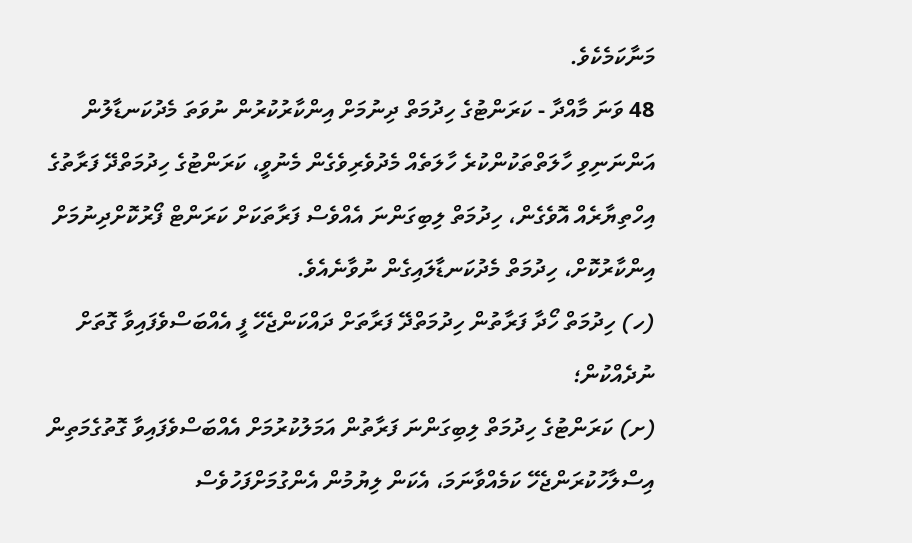މަނާކަމެކެވެ.
48 ވަނަ މާއްދާ - ކަރަންޓުގެ ހިދުމަތް ދިނުމަށް އިންކާރުކުރުން ނުވަތަ މެދުކަނޑާލުން
އަންނަނިވި ހާލަތްތަކުންކުރެ ހާލަތެއް މެދުވެރިވެގެން މެނުވީ، ކަރަންޓުގެ ހިދުމަތްދޭ ފަރާތުގެ އިހްތިޔާރެއް އޮވެގެން، ހިދުމަތް ލިބިގަންނަ އެއްވެސް ފަރާތަކަށް ކަރަންޓް ފޯރުކޮށްދިނުމަށް އިންކާރުކޮށް، ހިދުމަތް މެދުކަނޑާލައިގެން ނުވާނެއެވެ.
(ހ) ހިދުމަތް ހޯދާ ފަރާތުން ހިދުމަތްދޭ ފަރާތަށް ދައްކަންޖެހޭ ފީ އެއްބަސްވެފައިވާ ގޮތަށް ނުދެއްކުން؛
(ށ) ކަރަންޓުގެ ހިދުމަތް ލިބިގަންނަ ފަރާތުން އަމަލުކުރުމަށް އެއްބަސްވެފައިވާ ގޮތުގެމަތިން އިސްލާހުކުރަންޖެހޭ ކަމެއްވާނަމަ، އެކަން ލިޔުމުން އެންގުމަށްފަހުވެސް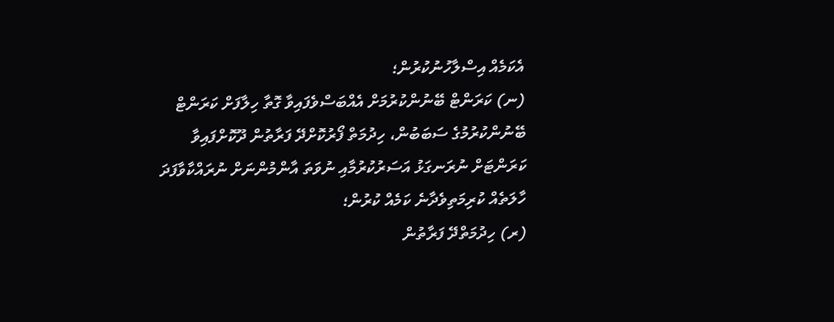އެކަމެއް އިސްލާހުނުކުރުން؛
(ނ) ކަރަންޓް ބޭނުންކުރުމަށް އެއްބަސްވެފައިވާ ގޮތާ ހިލާފަށް ކަރަންޓް ބޭނުންކުރުމުގެ ސަބަބުން، ހިދުމަތް ފޯރުކޮށްދޭ ފަރާތުން ދޫކޮށްފައިވާ ކަރަންޓަށް ނުރަނގަޅު އަސަރުކުރުމާއި ނުވަތަ އާންމުންނަށް ނުރައްކާވާފަދަ ހާލަތެއް ކުރިމަތިވެދާނެ ކަމެއް ކުރުން؛
(ރ) ހިދުމަތްދޭ ފަރާތުން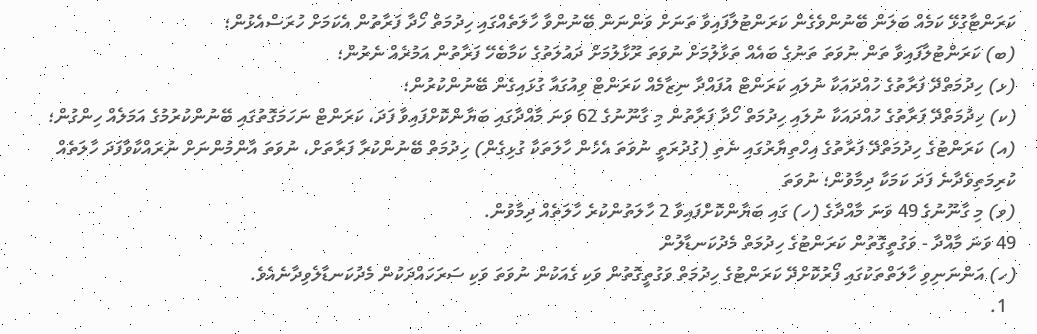ކަރަންޓާގުޅޭ ކަމެއް ބަލަން ބޭނުންވެގެން ކަރަންޓުލާފައިވާ ތަނަށް ވަންނަން ބޭނުންވާ ހާލަތެއްގައި ހިދުމަތް ހޯދާ ފަރާތުން އެކަމަށް ހުރަސްއެޅުން؛
(ބ) ކަރަންޓުލާފައިވާ ތަން ނުވަތަ ތަނުގެ ބައެއް ތަޅާލުމަށް ނުވަތަ ރޫޅާލުމަށް ދައުލަތުގެ ކަމާބެހޭ ފަރާތުން އަމުރެއް ނެރުން؛
(ޅ) ހިދުމަތްދޭ ފަރާތުގެ ހުއްދައަކާ ނުލައި ކަރަންޓް އުފައްދާ ނިޒާމެއް ކަރަންޓް ވިއުގައާ ގުޅައިގެން ބޭނުންކުރުން؛
(ކ) ހިދުމަތްދޭ ފަރާތުގެ ހުއްދައަކާ ނުލައި ހިދުމަތް ހޯދާ ފަރާތުން މި ގާނޫނުގެ 62 ވަނަ މާއްދާގައި ބަޔާންކޮށްފައިވާ ފަދަ، ކަރަންޓް ނަހަމަގޮތުގައި ބޭނުންކުރުމުގެ އަމަލެއް ހިންގުން؛
(އ) ކަރަންޓުގެ ހިދުމަތްދޭ ފަރާތުގެ އިހްތިޔާރުގައި ނެތި (ގުދުރަތީ ނުވަތަ އެހެން ހާލަތަކާ ގުޅިގެން) ހިދުމަތް ބޭނުންކުރާ ފަރާތަށް، ނުވަތަ އާންމުންނަށް ނުރައްކާވާފަދަ ހާލަތެއް ކުރިމަތިވެދާނެ ފަދަ ކަމަކާ ދިމާވުން؛ ނުވަތަ
(ވ) މި ގާނޫނުގެ 49 ވަނަ މާއްދާގެ (ހ) ގައި ބަޔާންކޮށްފައިވާ 2 ހާލަތުންކުރެ ހާލަތެއް ދިމާވުން.
49 ވަނަ މާއްދާ - ވަގުތީގޮތުން ކަރަންޓުގެ ހިދުމަތް މެދުކަނޑާލުން
(ހ) އަންނަނިވި ހާލަތްތަކުގައި ފޯރުކޮށްދޭ ކަރަންޓުގެ ހިދުމަތް ވަގުތީގޮތުން ވަކި ގެއަކުން ނުވަތަ ވަކި ސަރަހައްދަކުން މެދުކަނޑާލެވިދާނެއެވެ.
  1.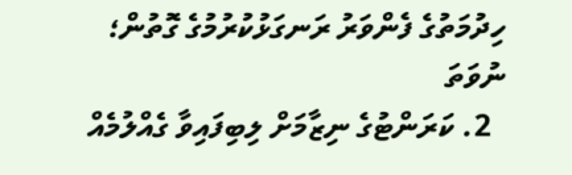ހިދުމަތުގެ ފެންވަރު ރަނގަޅުކުރުމުގެ ގޮތުން؛ ނުވަތަ
  2. ކަރަންޓުގެ ނިޒާމަށް ލިބިފައިވާ ގެއްލުމެއް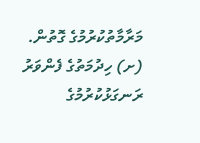މަރާމާތުކުރުމުގެ ގޮތުން.
(ށ) ހިދުމަތުގެ ފެންވަރު ރަނގަޅުކުރުމުގެ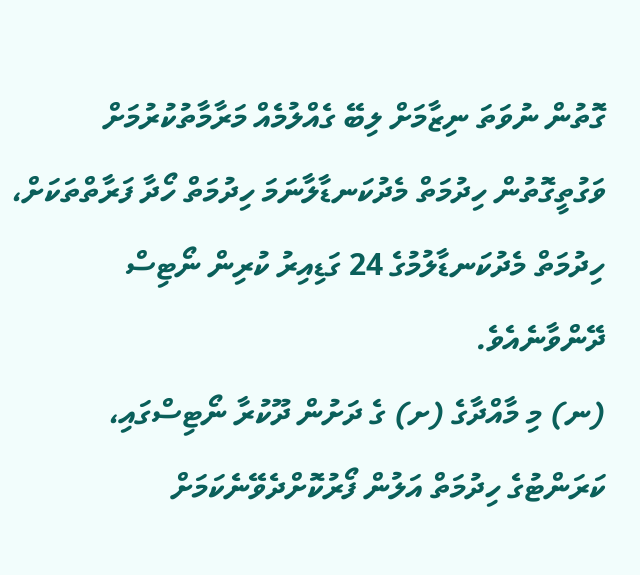ގޮތުން ނުވަތަ ނިޒާމަށް ލިބޭ ގެއްލުމެއް މަރާމާތުކުރުމަށް ވަގުތީގޮތުން ހިދުމަތް މެދުކަނޑާލާނަމަ ހިދުމަތް ހޯދާ ފަރާތްތަކަށް، ހިދުމަތް މެދުކަނޑާލުމުގެ 24 ގަޑިއިރު ކުރިން ނޯޓިސް ދޭންވާނެއެވެ.
(ނ) މި މާއްދާގެ (ށ) ގެ ދަށުން ދޫކުރާ ނޯޓިސްގައި، ކަރަންޓުގެ ހިދުމަތް އަލުން ފޯރުކޮށްދެވޭނެކަމަށް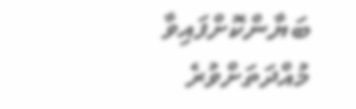ބަޔާންކޮށްފައިވާ މުއްދަތަށްވުރެ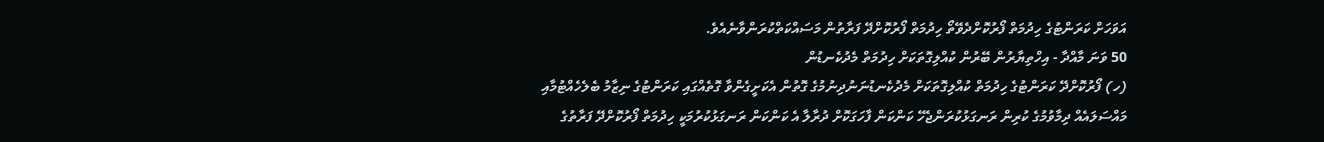އަވަހަށް ކަރަންޓުގެ ހިދުމަތް ފޯރުކޮށްދެވޭތޯ ހިދުމަތް ފޯރުކޮށްދޭ ފަރާތުން މަސައްކަތްކުރަންވާނެއެވެ.
50 ވަނަ މާއްދާ - އިހްތިޔާރުން ބޭރުން ކުއްލިގޮތަކަށް ހިދުމަތް މެދުކެނޑުން
(ހ) ފޯރުކޮށްދޭ ކަރަންޓުގެ ހިދުމަތް ކުއްލިގޮތަކަށް މެދުކެނޑުނަނުދިނުމުގެ ގޮތުން އެކަށީގެންވާ ގޮތެއްގައި ކަރަންޓުގެ ނިޒާމު ބެލެހެއްޓުމާއި މައްސަލައެއް ދިމާވުމުގެ ކުރިން ރަނގަޅުކުރަންޖެހޭ ކަންކަން ފާހަގަކޮށް ދުރާލާ އެ ކަންކަން ރަނގަޅުކުރުމަކީ ހިދުމަތް ފޯރުކޮށްދޭ ފަރާތުގެ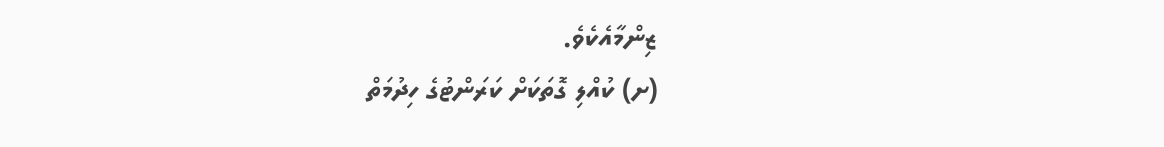ޒިންމާއެކެވެ.
(ށ) ކުއްލި ގޮތަކަށް ކަރަންޓުގެ ހިދުމަތް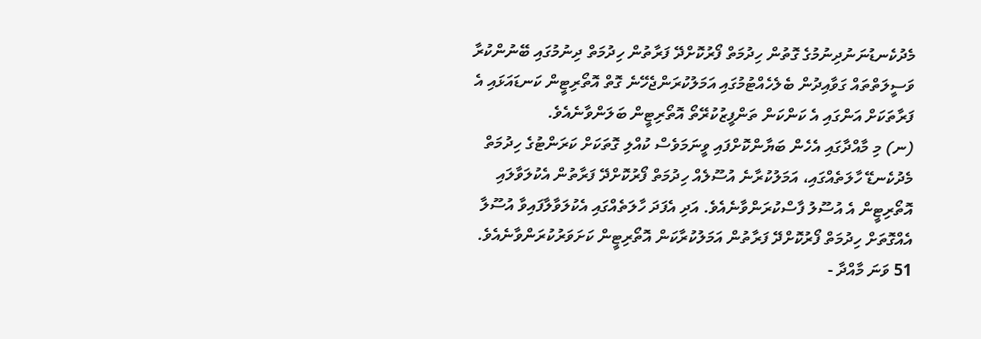މެދުކެނޑުނަނުދިނުމުގެ ގޮތުން ހިދުމަތް ފޯރުކޮށްދޭ ފަރާތުން ހިދުމަތް ދިނުމުގައި ބޭނުންކުރާ ވަސީލަތްތައް ގަވާއިދުން ބެލެހެއްޓުމުގައި އަމަލުކުރަންޖެހޭނެ ގޮތް އޮތޯރިޓީން ކަނޑައަޅައި އެ ފަރާތަކަށް އަންގައި އެ ކަންކަން ތަންފީޒުކުރޭތޯ އޮތޯރިޓީން ބަލަންވާނެއެވެ.
(ނ) މި މާއްދާގައި އެހެން ބަޔާންކޮށްފައި ވީނަމަވެސް ކުއްލި ގޮތަކަށް ކަރަންޓުގެ ހިދުމަތް މެދުކެނޑޭ ހާލަތެއްގައި، އަމަލުކުރާނެ އުސޫލެއް ހިދުމަތް ފޯރުކޮށްދޭ ފަރާތުން އެކުލަވާލައި އޮތޯރިޓީން އެ އުސޫލު ފާސްކުރަންވާނެއެވެ. އަދި އެފަދަ ހާލަތެއްގައި އެކުލަވާލާފައިވާ އުސޫލާ އެއްގޮތަށް ހިދުމަތް ފޯރުކޮށްދޭ ފަރާތުން އަމަލުކުރާކަން އޮތޯރިޓީން ކަށަވަރުކުރަންވާނެއެވެ.
51 ވަނަ މާއްދާ -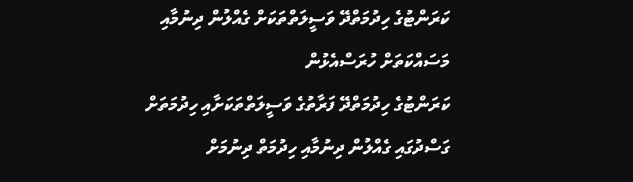ކަރަންޓުގެ ހިދުމަތްދޭ ވަސީލަތްތަކަށް ގެއްލުން ދިނުމާއި މަސައްކަތަށް ހުރަސްއެޅުން
ކަރަންޓުގެ ހިދުމަތްދޭ ފަރާތުގެ ވަސީލަތްތަކަށާއި ހިދުމަތަށް ގަސްދުގައި ގެއްލުން ދިނުމާއި ހިދުމަތް ދިނުމަށް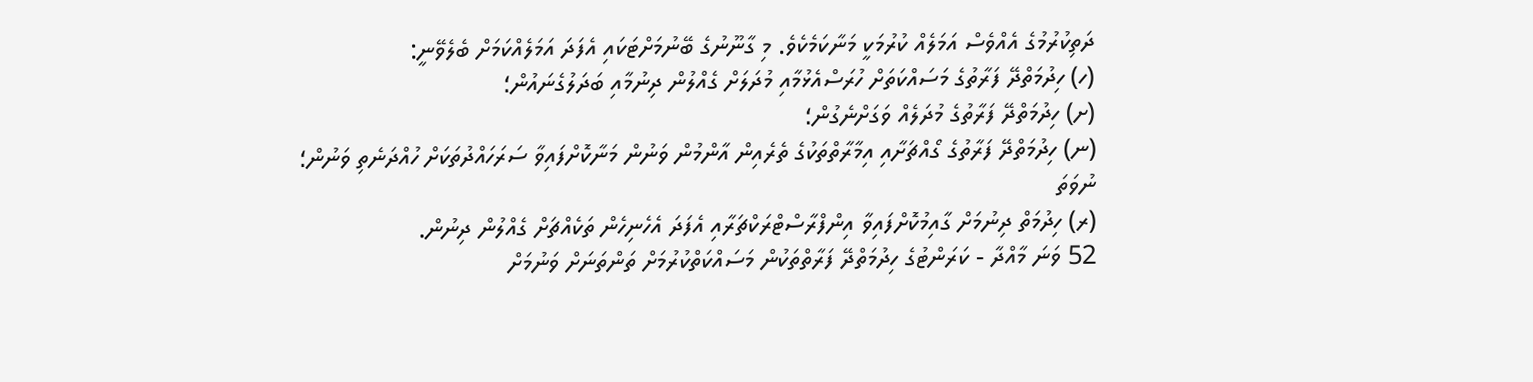ދަތިކުރުމުގެ އެއްވެސް އަމަލެއް ކުރުމަކީ މަނާކަމެކެވެ. މި ގާނޫނުގެ ބޭނުމަށްޓަކައި އެފަދަ އަމަލެއްކަމަށް ބެލެވޭނީ:
(ހ) ހިދުމަތްދޭ ފަރާތުގެ މަސައްކަތަށް ހުރަސްއެޅުމާއި މުދަލަށް ގެއްލުން ދިނުމާއި ބަދަލުގެނައުން؛
(ށ) ހިދުމަތްދޭ ފަރާތުގެ މުދަލެއް ވަގަށްނެގުން؛
(ނ) ހިދުމަތްދޭ ފަރާތުގެ ގޯއްޗަށާއި އިމާރާތްތަކުގެ ތެރެއިން އާންމުން ވަނުން މަނާކޮށްފައިވާ ސަރަހައްދުތަކަށް ހުއްދަނެތި ވަނުން؛ ނުވަތަ
(ރ) ހިދުމަތް ދިނުމަށް ގާއިމުކޮށްފައިވާ އިންފްރާސްޓްރަކްޗަރާއި އެފަދަ އެހެނިހެން ތަކެއްޗަށް ގެއްލުން ދިނުން.
52 ވަނަ މާއްދާ - ކަރަންޓުގެ ހިދުމަތްދޭ ފަރާތްތަކުން މަސައްކަތްކުރުމަށް ތަންތަނަށް ވަނުމަށް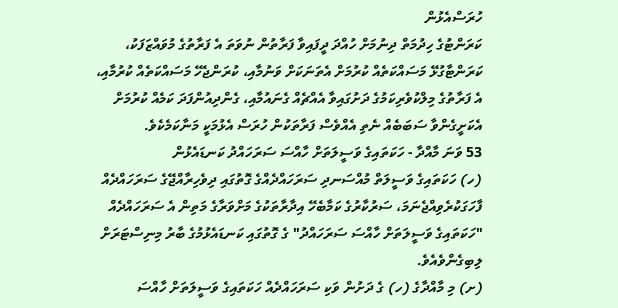ހުރަސްއެޅުން
ކަރަންޓުގެ ހިދުމަތް ދިނުމަށް ހުއްދަ ދީފައިވާ ފަރާތުން ނުވަތަ އެ ފަރާތުގެ މުވައްޒަފަކު، ކަރަންޓާގުޅޭ މަސައްކަތެއް ކުރުމަށް އެތަނަކަށް ވަނުމާއި، ކުރަންޖެހޭ މަސައްކަތެއް ކުރުމާއި، އެ ފަރާތުގެ މިލްކުވެރިކަމުގެ ދަށުގައިވާ އެއްޗެއް ގެނައުމާއި، ގެންދިއުންފަދަ ކަމެއް ކުރުމަށް އެކަށީގެންވާ ސަބަބެއް ނެތި އެއްވެސް ފަރާތަކުން ހުރަސް އެޅުމަކީ މަނާކަމެކެވެ.
53 ވަނަ މާއްދާ - ހަކަތައިގެ ވަސީލަތަށް ހާއްސަ ސަރަހައްދު ކަނޑައެޅުން
(ހ) ހަކަތައިގެ ވަސީލަތް މުއްސަނދި ސަރަހައްދެއްގެ ގޮތުގައި ދިވެހިރާއްޖޭގެ ސަރަހައްދެއް ފާހަގަކުރެވިއްޖެނަމަ، ސަރުކާރުގެ ކަމާބެހޭ އިދާރާތަކުގެ މަށްވަރާގެ މަތިން އެ ސަރަހައްދެއް "ހަކަތައިގެ ވަސީލަތަށް ހާއްސަ ސަރަހައްދު" ގެ ގޮތުގައި ކަނޑައެޅުމުގެ ބާރު މިނިސްޓަރަށް ލިބިގެންވެއެވެ.
(ށ) މި މާއްދާގެ (ހ) ގެ ދަށުން ވަކި ސަރަހައްދެއް ހަކަތައިގެ ވަސީލަތަށް ހާއްސަ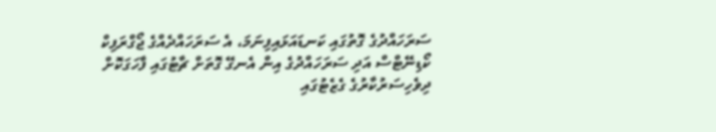ސަރަހައްދުގެ ގޮތުގައި ކަނޑައަޅައިފިނަމަ، އެ ސަރަހައްދެއްގެ ޖޯގްރަފިކް ކޯޑިނޭޓްސް އަދި ސަރަހައްދުގެ އިން އެނގޭ ގޮތަށް ޗާޓުގައި ފާހަގަކޮށް ދިވެހިސަރުކާރުގެ ގެޒެޓުގައި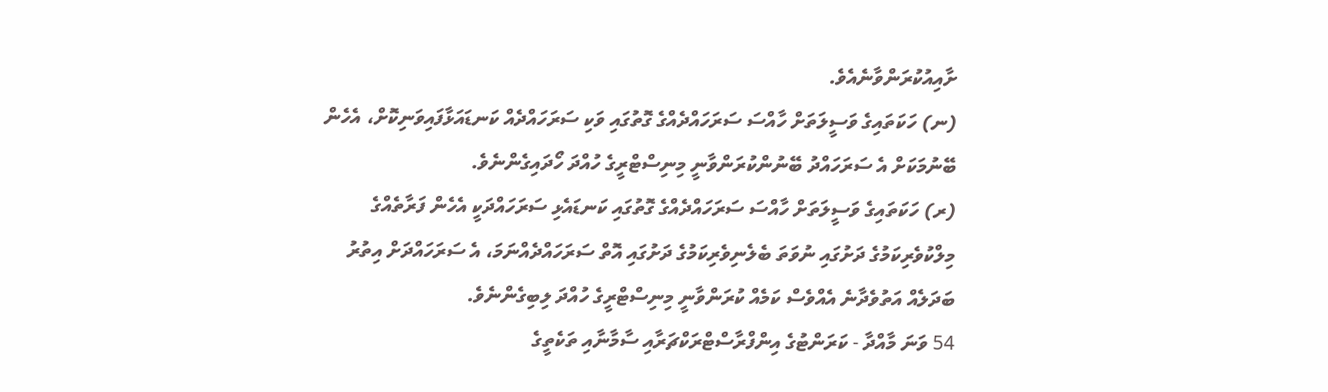ށާއިއުކުރަންވާނެއެވެ.
(ނ) ހަކަތައިގެ ވަސީލަތަށް ހާއްސަ ސަރަހައްދެއްގެ ގޮތުގައި ވަކި ސަރަހައްދެއް ކަނޑައަޅާފައިވަނިކޮށް، އެހެން ބޭނުމަކަށް އެ ސަރަހައްދު ބޭނުންކުރަންވާނީ މިނިސްޓްރީގެ ހުއްދަ ހޯދައިގެންނެވެ.
(ރ) ހަކަތައިގެ ވަސީލަތަށް ހާއްސަ ސަރަހައްދެއްގެ ގޮތުގައި ކަނޑައެޅި ސަރަހައްދަކީ އެހެން ފަރާތެއްގެ މިލްކުވެރިކަމުގެ ދަށުގައި ނުވަތަ ބެލެނިވެރިކަމުގެ ދަށުގައި އޮތް ސަރަހައްދެއްނަމަ، އެ ސަރަހައްދަށް އިތުރު ބަދަލެއް އަތުވެދާނެ އެއްވެސް ކަމެއް ކުރަންވާނީ މިނިސްޓްރީގެ ހުއްދަ ލިބިގެންނެވެ.
54 ވަނަ މާއްދާ - ކަރަންޓުގެ އިންފްރާސްޓްރަކްޗަރާއި ސާމާނާއި ތަކެތީގެ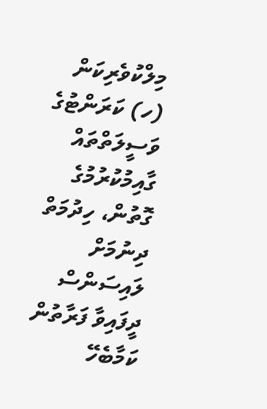މިލްކުވެރިކަން
(ހ) ކަރަންޓުގެ ވަސީލަތްތައް ގާއިމުކުރުމުގެ ގޮތުން، ހިދުމަތް ދިނުމަށް ލައިސަންސް ދީފައިވާ ފަރާތުން ކަމާބެހޭ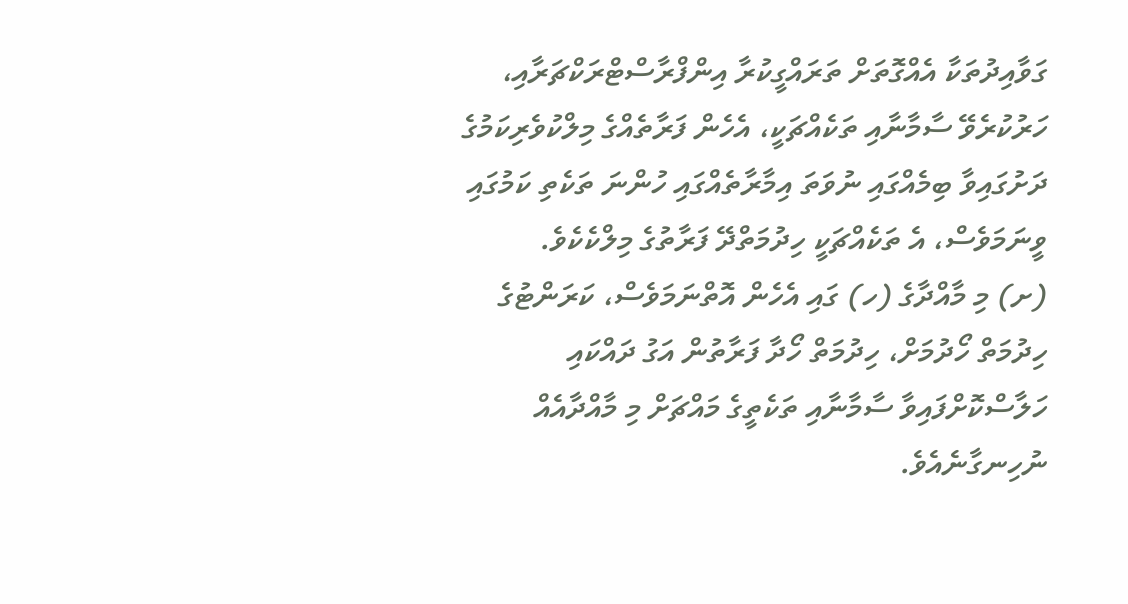ގަވާއިދުތަކާ އެއްގޮތަށް ތަރައްގީކުރާ އިންފްރާސްޓްރަކްޗަރާއި، ހަރުކުރެވޭ ސާމާނާއި ތަކެއްޗަކީ، އެހެން ފަރާތެއްގެ މިލްކުވެރިކަމުގެ ދަށުގައިވާ ބިމެއްގައި ނުވަތަ އިމާރާތެއްގައި ހުންނަ ތަކެތި ކަމުގައި ވީނަމަވެސް، އެ ތަކެއްޗަކީ ހިދުމަތްދޭ ފަރާތުގެ މިލްކެކެވެ.
(ށ) މި މާއްދާގެ (ހ) ގައި އެހެން އޮތްނަމަވެސް، ކަރަންޓުގެ ހިދުމަތް ހޯދުމަށް، ހިދުމަތް ހޯދާ ފަރާތުން އަގު ދައްކައި ހަލާސްކޮށްފައިވާ ސާމާނާއި ތަކެތީގެ މައްޗަށް މި މާއްދާއެއް ނުހިނގާނެއެވެ.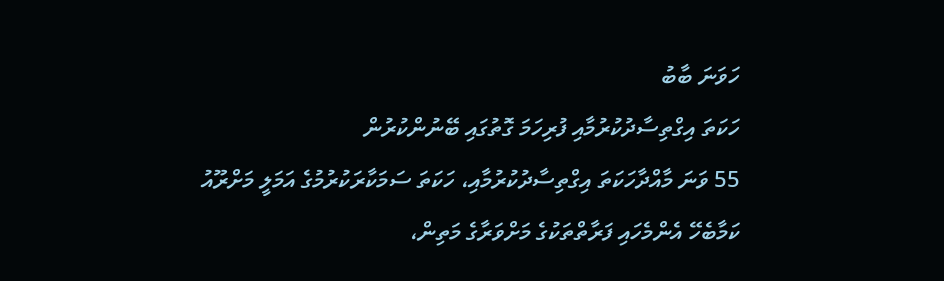ހަވަނަ ބާބު
ހަކަތަ އިގްތިސާދުކުރުމާއި ފުރިހަމަ ގޮތުގައި ބޭނުންކުރުން
55 ވަނަ މާއްދާހަކަތަ އިގްތިސާދުކުރުމާއި، ހަކަތަ ސަމަކާރަކުރުމުގެ އަމަލީ މަށްރޫއު
ކަމާބެހޭ އެންމެހައި ފަރާތްތަކުގެ މަށްވަރާގެ މަތިން،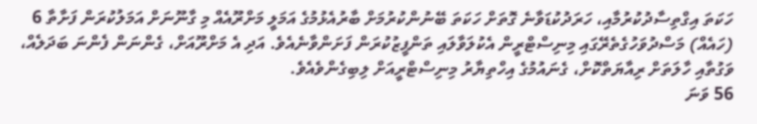ހަކަތަ އިގްތިސާދުކުރުމާއި، ހަރަދުކުޑަވާނެ ގޮތަށް ހަކަތަ ބޭނުންކުރުމަށް ބާރުއެޅުމުގެ އަމަލީ މަށްރޫއެއް މި ގާނޫނަށް އަމަލުކުރަން ފަށާތާ 6 (ހައެއް) މަސްދުވަހުގެތެރޭގައި މިނިސްޓްރީން އެކުލަވާލައި ތަންފީޒުކުރަން ފަށަންވާނެއެވެ. އަދި އެ މަށްރޫއަށް، ގެންނަން ފެންނަ ބަދަލެއް، ވަގުތާއި ހާލަތަށް ރިއާޔަތްކޮށް، ގެނައުމުގެ އިހްތިޔާރު މިނިސްޓްރީއަށް ލިބިގެންވެއެވެ.
56 ވަނަ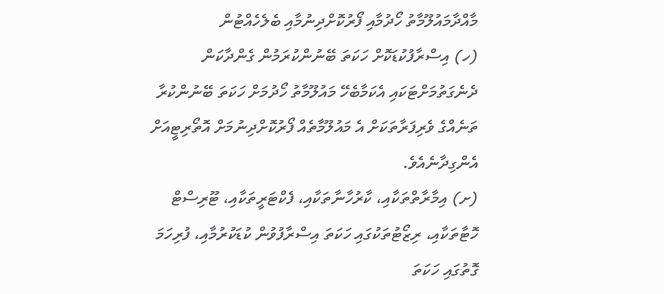މާއްދާމައުލޫމާތު ހޯދުމާއި ފޯރުކޮށްދިނުމާއި ބެލެހެއްޓުން
(ހ) އިސްރާފުކުޑަކޮށް ހަކަތަ ބޭނުންކުރަމުން ގެންދާކަން ދެނެގަތުމަށްޓަކައި އެކަމާބެހޭ މައުލޫމާތު ހޯދުމަށް ހަކަތަ ބޭނުންކުރާ ތަނެއްގެ ވެރިފަރާތަކަށް އެ މައުލޫމާތެއް ފޯރުކޮށްދިނުމަށް އޮތޯރިޓީއަށް އެންގިދާނެއެވެ.
(ށ) އިމާރާތްތަކާއި، ކާރުހާނާތަކާއި، ފެކްޓަރީތަކާއި، ޓޫރިސްޓް ހޮޓާތަކާއި، ރިޒޯޓުތަކުގައި ހަކަތަ އިސްރާފުވުން ކުޑަކުރުމާއި، ފުރިހަމަ ގޮތުގައި ހަކަތަ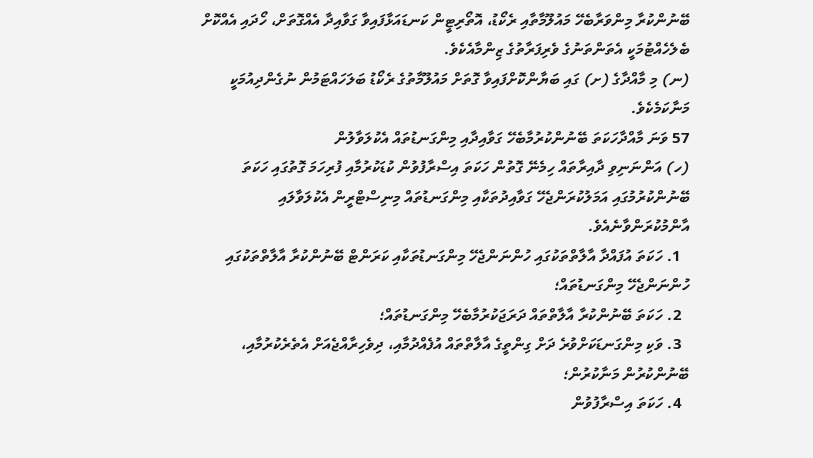ބޭނުންކުރާ މިންވަރާބެހޭ މައުލޫމާތާއި ރެކޯޑު، އޮތޯރިޓީން ކަނޑައަޅާފައިވާ ގަވާއިދާ އެއްގޮތަށް، ހޯދައި އެއްކޮށް ބެލެހެއްޓުމަކީ އެތަންތަނުގެ ވެރިފަރާތުގެ ޒިންމާއެކެވެ.
(ނ) މި މާއްދާގެ (ށ) ގައި ބަޔާންކޮށްފައިވާ ގޮތަށް މައުލޫމާތުގެ ރެކޯޑު ބަލަހައްޓަމުން ނުގެންދިއުމަކީ މަނާކަމެކެވެ.
57 ވަނަ މާއްދާހަކަތަ ބޭނުންކުރުމާބެހޭ ގަވާއިދާއި މިންގަނޑުތައް އެކުލަވާލުން
(ހ) އަންނަނިވި ދާއިރާތައް ހިމެނޭ ގޮތުން ހަކަތަ އިސްރާފުވުން ކުޑަކުރުމާއި ފުރިހަމަ ގޮތުގައި ހަކަތަ ބޭނުންކުރުމުގައި އަމަލުކުރަންޖެހޭ ގަވާއިދުތަކާއި މިންގަނޑުތައް މިނިސްޓްރީން އެކުލަވާލައި އާންމުކުރަންވާނެއެވެ.
  1. ހަކަތަ އުފައްދާ އާލާތްތަކުގައި ހުންނަންޖެހޭ މިންގަނޑުތަކާއި ކަރަންޓް ބޭނުންކުރާ އާލާތްތަކުގައި ހުންނަންޖެހޭ މިންގަނޑުތައް؛
  2. ހަކަތަ ބޭނުންކުރާ އާލާތްތައް ދަރަޖަކުރުމާބެހޭ މިންގަނޑުތައް؛
  3. ވަކި މިންގަނޑަކަށްވުރެ ދަށް ގިންތީގެ އާލާތްތައް އުފެއްދުމާއި، ދިވެހިރާއްޖެއަށް އެތެރެކުރުމާއި، ބޭނުންކުރުން މަނާކުރުން؛
  4. ހަކަތަ އިސްރާފުވުން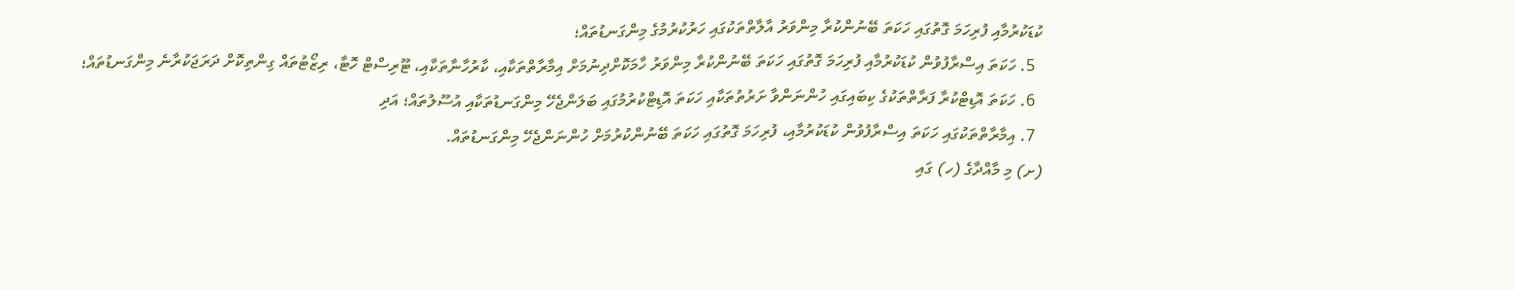ކުޑަކުރުމާއި ފުރިހަމަ ގޮތުގައި ހަކަތަ ބޭނުންކުރާ މިންވަރު އާލާތްތަކުގައި ހަރުކުރުމުގެ މިންގަނޑުތައް؛
  5. ހަކަތަ އިސްރާފުވުން ކުޑަކުރުމާއި ފުރިހަމަ ގޮތުގައި ހަކަތަ ބޭނުންކުރާ މިންވަރު ހާމަކޮށްދިނުމަށް އިމާރާތްތަކާއި، ކާރުހާނާތަކާއި، ޓޫރިސްޓް ހޮޓާ، ރިޒޯޓުތައް ގިންތިކޮށް ދަރަޖަކުރާނެ މިންގަނޑުތައް؛
  6. ހަކަތަ އޮޑިޓްކުރާ ފަރާތްތަކުގެ ކިބައިގައި ހުންނަންވާ ށަރުތުތަކާއި ހަކަތަ އޮޑިޓްކުރުމުގައި ބަލަންޖެހޭ މިންގަނޑުތަކާއި އުސޫލުތައް؛ އަދި
  7. އިމާރާތްތަކުގައި ހަކަތަ އިސްރާފުވުން ކުޑަކުރުމާއި، ފުރިހަމަ ގޮތުގައި ހަކަތަ ބޭނުންކުރުމަށް ހުންނަންޖެހޭ މިންގަނޑުތައް.
(ށ) މި މާއްދާގެ (ހ) ގައި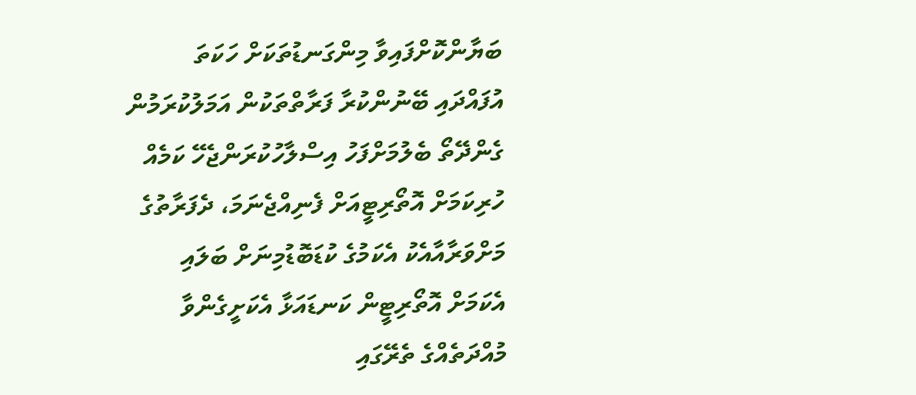ބަޔާންކޮށްފައިވާ މިންގަނޑުތަކަށް ހަކަތަ އުފައްދައި ބޭނުންކުރާ ފަރާތްތަކުން އަމަލުކުރަމުން ގެންދޭތޯ ބެލުމަށްފަހު އިސްލާހުކުރަންޖެހޭ ކަމެއް ހުރިކަމަށް އޮތޯރިޓީއަށް ފެނިއްޖެނަމަ، ދެފަރާތުގެ މަށްވަރާއާއެކު އެކަމުގެ ކުޑަބޮޑުމިނަށް ބަލައި އެކަމަށް އޮތޯރިޓީން ކަނޑައަޅާ އެކަށީގެންވާ މުއްދަތެއްގެ ތެރޭގައި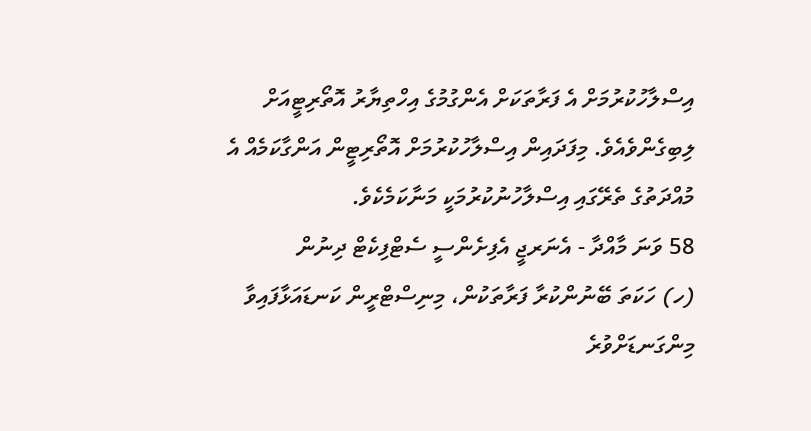އިސްލާހުކުރުމަށް އެ ފަރާތަކަށް އެންގުމުގެ އިހްތިޔާރު އޮތޯރިޓީއަށް ލިބިގެންވެއެވެ. މިފަދައިން އިސްލާހުކުރުމަށް އޮތޯރިޓީން އަންގާކަމެއް އެ މުއްދަތުގެ ތެރޭގައި އިސްލާހުނުކުރުމަކީ މަނާކަމެކެވެ.
58 ވަނަ މާއްދާ - އެނަރޖީ އެފިށެންސީ ސެޓްފިކެޓް ދިނުން
(ހ) ހަކަތަ ބޭނުންކުރާ ފަރާތަކުން، މިނިސްޓްރީން ކަނޑައަޅާފައިވާ މިންގަނޑަށްވުރެ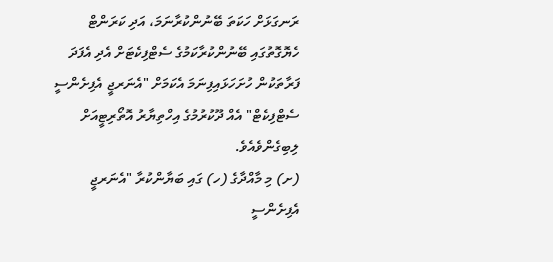ރަނގަޅަށް ހަކަތަ ބޭނުންކުރާނަމަ، އަދި ކަރަންޓް ހެޔޮގޮތުގައި ބޭނުންކުރާކަމުގެ ސެޓްފިކެޓަށް އެދި އެފަދަ ފަރާތަކުން ހުށަހަޅައިފިނަމަ އެކަމަށް "އެނަރޖީ އެފިށެންސީ ސެޓްފިކެޓް" އެއް ދޫކުރުމުގެ އިހްތިޔާރު އޮތޯރިޓީއަށް ލިބިގެންވެއެވެ.
(ށ) މި މާއްދާގެ (ހ) ގައި ބަޔާންކުރާ "އެނަރޖީ އެފިށެންސީ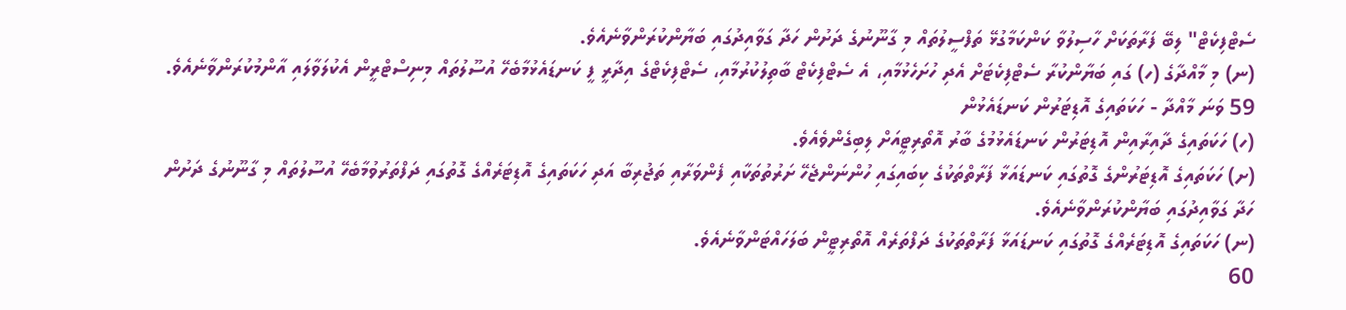ސެޓްފިކެޓް" ލިބޭ ފަރާތަކަށް ހާސިލުވާ ކަންކަމާގުޅޭ ތަފްސީލުތައް މި ގާނޫނުގެ ދަށުން ހަދާ ގަވާއިދުގައި ބަޔާންކުރަންވާނެއެވެ.
(ނ) މި މާއްދާގެ (ހ) ގައި ބަޔާންކުރާ ސެޓްފިކެޓަށް އެދި ހުށަހެޅުމާއި، އެ ސެޓްފިކެޓް ބާތިލުކުރުމާއި، ސެޓްފިކެޓްގެ އިދާރީ ފީ ކަނޑައެޅުމާބެހޭ އުސޫލުތައް މިނިސްޓްރީން އެކުލަވާލައި އާންމުކުރަންވާނެއެވެ.
59 ވަނަ މާއްދާ - ހަކަތައިގެ އޮޑިޓަރުން ކަނޑައެޅުން
(ހ) ހަކަތައިގެ ދާއިރާއިން އޮޑިޓަރުން ކަނޑައެޅުމުގެ ބާރު އޮތޯރިޓީއަށް ލިބިގެންވެއެވެ.
(ށ) ހަކަތައިގެ އޮޑިޓަރުންގެ ގޮތުގައި ކަނޑައަޅާ ފަރާތްތަކުގެ ކިބައިގައި ހުންނަންޖެހޭ ށަރުތުތަކާއި ފެންވަރާއި ތަޖުރިބާ އަދި ހަކަތައިގެ އޮޑިޓަރެއްގެ ގޮތުގައި ދަފްތަރުވުމާބެހޭ އުސޫލުތައް މި ގާނޫނުގެ ދަށުން ހަދާ ގަވާއިދުގައި ބަޔާންކުރަންވާނެއެވެ.
(ނ) ހަކަތައިގެ އޮޑިޓަރެއްގެ ގޮތުގައި ކަނޑައަޅާ ފަރާތްތަކުގެ ދަފްތަރެއް އޮތޯރިޓީން ބަލަހައްޓަންވާނެއެވެ.
60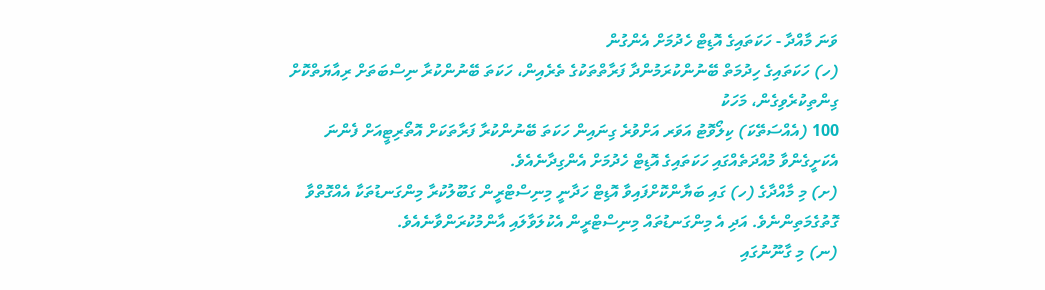ވަނަ މާއްދާ - ހަކަތައިގެ އޮޑިޓް ހެދުމަށް އެންގުން
(ހ) ހަކަތައިގެ ހިދުމަތް ބޭނުންކުރަމުންދާ ފަރާތްތަކުގެ ތެރެއިން، ހަކަތަ ބޭނުންކުރާ ނިސްބަތަށް ރިއާޔަތްކޮށް ގިންތިކުރެވިގެން، މަހަކު
100 (އެއްސަތޭކަ) ކިލޯވޮޓު އަވަރ އަށްވުރެ ގިނައިން ހަކަތަ ބޭނުންކުރާ ފަރާތަކަށް އޮތޯރިޓީއަށް ފެންނަ އެކަށީގެންވާ މުއްދަތެއްގައި ހަކަތައިގެ އޮޑިޓް ހެދުމަށް އެންގިދާނެއެވެ.
(ށ) މި މާއްދާގެ (ހ) ގައި ބަޔާންކޮށްފައިވާ އޮޑިޓް ހަދާނީ މިނިސްޓްރީން ގަބޫލުކުރާ މިންގަނޑުތަކާ އެއްގޮތްވާ ގޮތުގެމަތިންނެވެ. އަދި އެ މިންގަނޑުތައް މިނިސްޓްރީން އެކުލަވާލައި އާންމުކުރަންވާނެއެވެ.
(ނ) މި ގާނޫނުގައި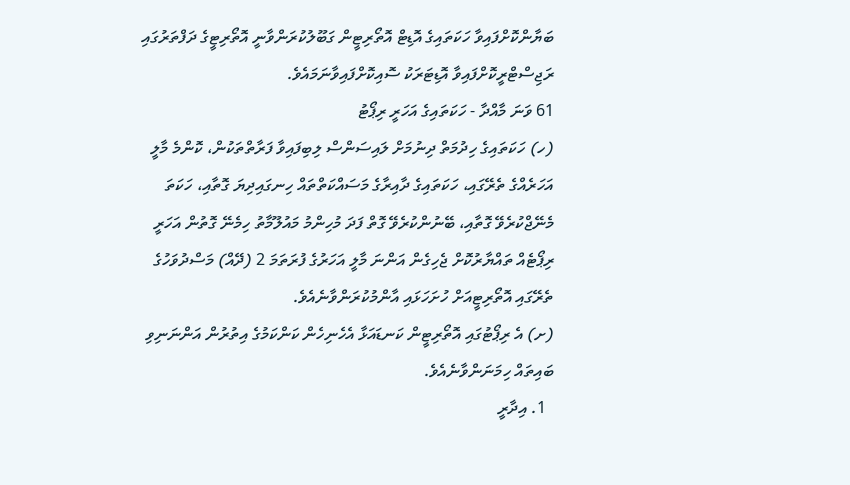ބަޔާންކޮށްފައިވާ ހަކަތައިގެ އޮޑިޓް އޮތޯރިޓީން ގަބޫލުކުރަންވާނީ އޮތޯރިޓީގެ ދަފްތަރުގައި ރަޖިސްޓްރީކޮށްފައިވާ އޮޑިޓަރަކު ސޮއިކޮށްފައިވާނަމައެވެ.
61 ވަނަ މާއްދާ - ހަކަތައިގެ އަހަރީ ރިޕޯޓު
(ހ) ހަކަތައިގެ ހިދުމަތް ދިނުމަށް ލައިސަންސް ލިބިފައިވާ ފަރާތްތަކުން، ކޮންމެ މާލީ އަހަރެއްގެ ތެރޭގައި، ހަކަތައިގެ ދާއިރާގެ މަސައްކަތްތައް ހިނގައިދިޔަ ގޮތާއި، ހަކަތަ މެނޭޖްކުރެވޭ ގޮތާއި، ބޭނުންކުރެވޭ ގޮތް ފަދަ މުހިންމު މައުލޫމާތު ހިމެނޭ ގޮތުން އަހަރީ ރިޕޯޓެއް ތައްޔާރުކޮށް ޖެހިގެން އަންނަ މާލީ އަހަރުގެ ފުރަތަމަ 2 (ދޭއް) މަސްދުވަހުގެ ތެރޭގައި އޮތޯރިޓީއަށް ހުށަހަޅައި އާންމުކުރަންވާނެއެވެ.
(ށ) އެ ރިޕޯޓުގައި އޮތޯރިޓީން ކަނޑައަޅާ އެހެނިހެން ކަންކަމުގެ އިތުރުން އަންނަނިވި ބައިތައް ހިމަނަންވާނެއެވެ.
  1. އިދާރީ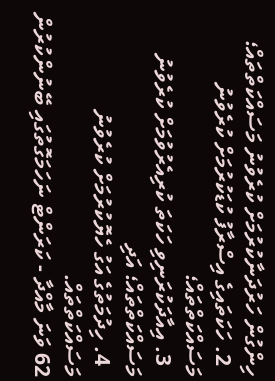ހިންގުން ހަރުދަނާކުރުމަށް ކުރެވުނު މަސައްކަތްތައް؛
  2. ހަކަތައިގެ އިސްރާފު ކުޑަކުރުމަށް ކުރެވުނު މަސައްކަތްތައް؛
  3. އިއާދަކުރަނިވި ހަކަތަ ކުރިއެރުވުމަށް ކުރެވުނު މަސައްކަތްތައް؛ އަދި
  4. ހިދުމަތުގެ އަގު ހެޔޮކުރުމަށް ކުރެވުނު މަސައްކަތްތައް.
62 ވަނަ މާއްދާ - ކަރަންޓް ނަހަމަގޮތުގައި ބޭނުންކުރުން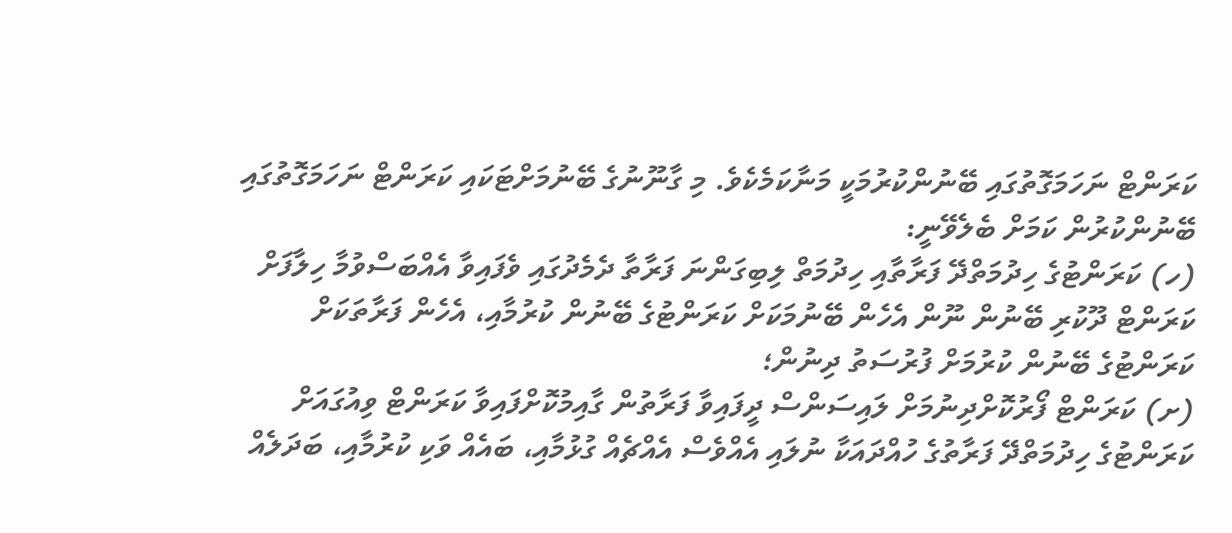ކަރަންޓް ނަހަމަގޮތުގައި ބޭނުންކުރުމަކީ މަނާކަމެކެވެ. މި ގާނޫނުގެ ބޭނުމަށްޓަކައި ކަރަންޓް ނަހަމަގޮތުގައި ބޭނުންކުރުން ކަމަށް ބެލެވޭނީ:
(ހ) ކަރަންޓުގެ ހިދުމަތްދޭ ފަރާތާއި ހިދުމަތް ލިބިގަންނަ ފަރާތާ ދެމެދުގައި ވެފައިވާ އެއްބަސްވުމާ ހިލާފަށް ކަރަންޓް ދޫކުރި ބޭނުން ނޫން އެހެން ބޭނުމަކަށް ކަރަންޓުގެ ބޭނުން ކުރުމާއި، އެހެން ފަރާތަކަށް ކަރަންޓުގެ ބޭނުން ކުރުމަށް ފުރުސަތު ދިނުން؛
(ށ) ކަރަންޓް ފޯރުކޮށްދިނުމަށް ލައިސަންސް ދީފައިވާ ފަރާތުން ގާއިމުކޮށްފައިވާ ކަރަންޓް ވިއުގައަށް ކަރަންޓުގެ ހިދުމަތްދޭ ފަރާތުގެ ހުއްދައަކާ ނުލައި އެއްވެސް އެއްޗެއް ގުޅުމާއި، ބައެއް ވަކި ކުރުމާއި، ބަދަލެއް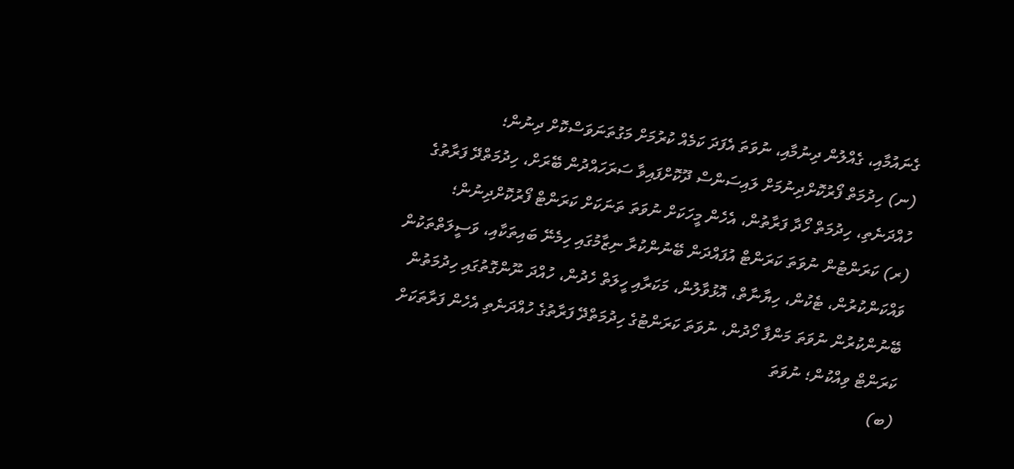ގެނައުމާއި، ގެއްލުން ދިނުމާއި، ނުވަތަ އެފަދަ ކަމެއް ކުރުމަށް މަގުތަނަވަސްކޮށް ދިނުން؛
(ނ) ހިދުމަތް ފޯރުކޮށްދިނުމަށް ލައިސަންސް ދޫކޮށްފައިވާ ސަރަހައްދުން ބޭރަށް، ހިދުމަތްދޭ ފަރާތުގެ ހުއްދަނެތި، ހިދުމަތް ހޯދާ ފަރާތުން، އެހެން މީހަކަށް ނުވަތަ ތަނަކަށް ކަރަންޓް ފޯރުކޮށްދިނުން؛
(ރ) ކަރަންޓުން ނުވަތަ ކަރަންޓް އުފައްދަން ބޭނުންކުރާ ނިޒާމުގައި ހިމެނޭ ބައިތަކާއި، ވަސީލަތްތަކުން ވައްކަންކުރުން، ޓެކުން، ހިޔާނާތް، އޮޅުވާލުން، މަކަރާއި ހީލަތް ހެދުން، ހުއްދަ ނޫންގޮތުގައި ހިދުމަތުން ބޭނުންކުރުން ނުވަތަ މަންފާ ހޯދުން، ނުވަތަ ކަރަންޓުގެ ހިދުމަތްދޭ ފަރާތުގެ ހުއްދަނެތި އެހެން ފަރާތަކަށް ކަރަންޓް ވިއްކުން؛ ނުވަތަ
(ބ)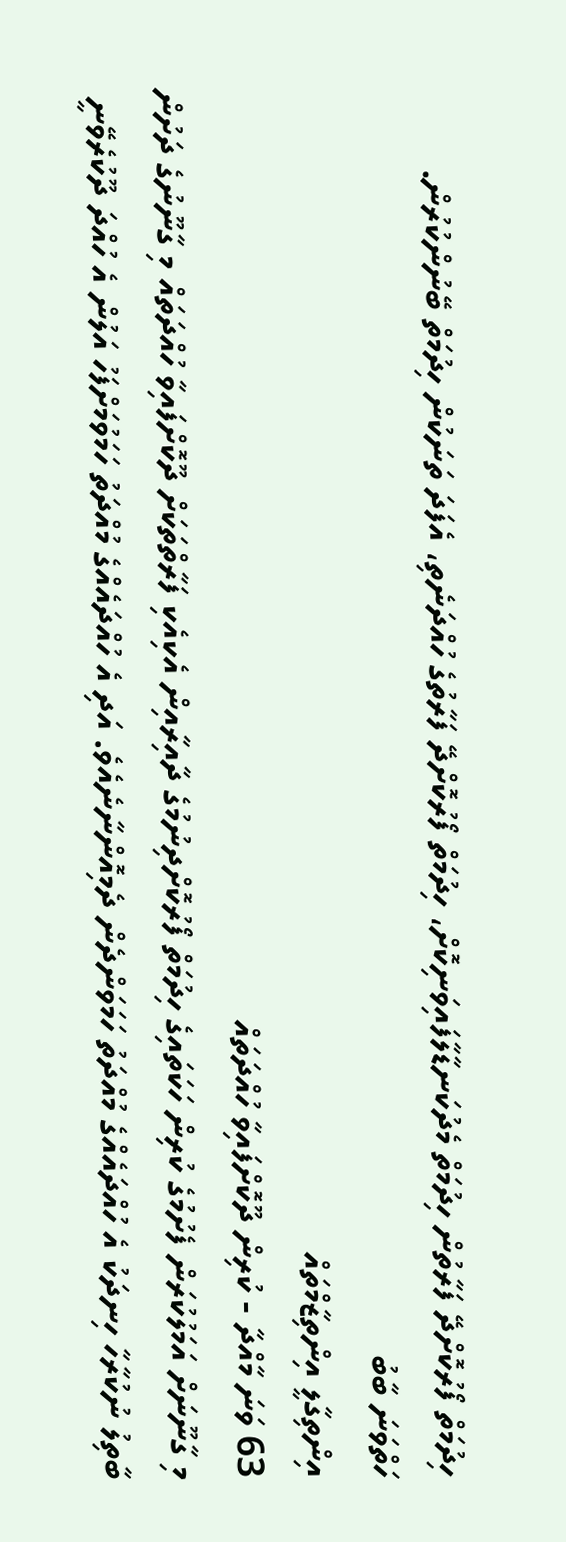ހިދުމަތް ފޯރުކޮށްދޭ ފަރާތުން ހިދުމަތް މެދުކަނޑާލާފައިވަނިކޮށް، ހިދުމަތް ފޯރުކޮށްދޭ ފަރާތުގެ ހުއްދަނެތި، އެފަދަ ތަނަކުން ހިދުމަތް ބޭނުންކުރުން.
ހަތްވަނަ ބާބު
އިންތިގާލީ އިންތިޒާމްތައް
63 ވަނަ މާއްދާ - ކުރިން ދޫކޮށްފައިވާ ހުއްދަތައް
މި ގާނޫނަށް އަމަލުކުރަން ފެށުމުގެ ކުރިން ހަކަތައިގެ ހިދުމަތް ފޯރުކޮށްދިނުމުގެ ދާއިރާއިން އެކިއެކި ފަރާތްތަކަށް ދޫކޮށްފައިވާ ހުއްދަތައް މި ގާނޫނުގެ ދަށުން ބާތިލު ނުކުރާހާ ހިނދަކު އެ ހުއްދައެއްގެ މުއްދަތު ހަމަވަންދެން ދެމިއޮންނާނެއެވެ. އަދި އެ ހުއްދައެއްގެ މުއްދަތު ހަމަވުމަށްފަހު އަލުން އެ ހުއްދަ ދޫކުރެވޭނީ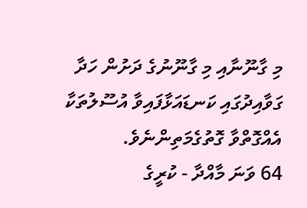މި ގާނޫނާއި މި ގާނޫނުގެ ދަށުން ހަދާ ގަވާއިދުގައި ކަނޑައަޅާފައިވާ އުސޫލުތަކާ އެއްގޮތްވާ ގޮތުގެމަތިންނެވެ.
64 ވަނަ މާއްދާ - ކުރީގެ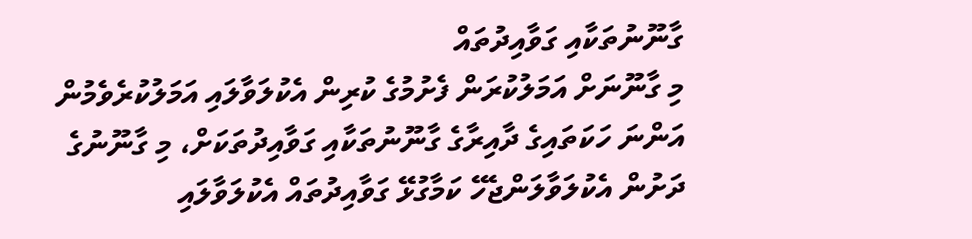ގާނޫނުތަކާއި ގަވާއިދުތައް
މި ގާނޫނަށް އަމަލުކުރަން ފެށުމުގެ ކުރިން އެކުލަވާލައި އަމަލުކުރެވެމުން އަންނަ ހަކަތައިގެ ދާއިރާގެ ގާނޫނުތަކާއި ގަވާއިދުތަކަށް، މި ގާނޫނުގެ ދަށުން އެކުލަވާލަންޖެހޭ ކަމާގުޅޭ ގަވާއިދުތައް އެކުލަވާލައި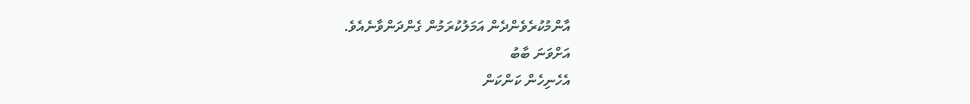އާންމުކުރެވެންދެން އަމަލުކުރަމުން ގެންދަންވާނެއެވެ.
އަށްވަނަ ބާބު
އެހެނިހެން ކަންކަން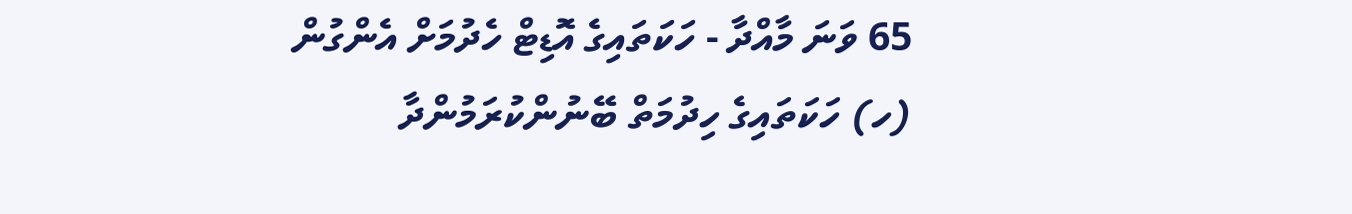65 ވަނަ މާއްދާ - ހަކަތައިގެ އޮޑިޓް ހެދުމަށް އެންގުން
(ހ) ހަކަތައިގެ ހިދުމަތް ބޭނުންކުރަމުންދާ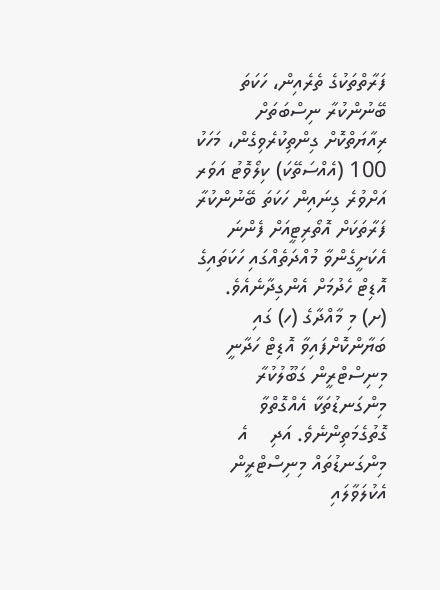ފަރާތްތަކުގެ ތެރެއިން، ހަކަތަ ބޭނުންކުރާ ނިސްބަތަށް ރިއާޔަތްކޮށް ގިންތިކުރެވިގެން، މަހަކު
100 (އެއްސަތޭކަ) ކިލޯވޮޓު އަވަރ އަށްވުރެ ގިނައިން ހަކަތަ ބޭނުންކުރާ ފަރާތަކަށް އޮތޯރިޓީއަށް ފެންނަ އެކަށީގެންވާ މުއްދަތެއްގައި ހަކަތައިގެ އޮޑިޓް ހެދުމަށް އެންގިދާނެއެވެ.
(ށ) މި މާއްދާގެ (ހ) ގައި ބަޔާންކޮށްފައިވާ އޮޑިޓް ހަދާނީ މިނިސްޓްރީން ގަބޫލުކުރާ މިންގަނޑުތަކާ އެއްގޮތްވާ ގޮތުގެމަތިންނެވެ. އަދި    އެ މިންގަނޑުތައް މިނިސްޓްރީން އެކުލަވާލައި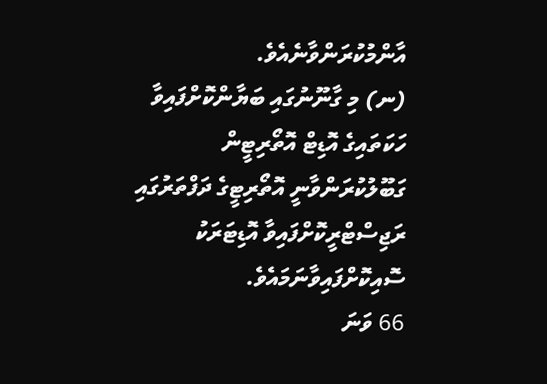އާންމުކުރަންވާނެއެވެ.
(ނ) މި ގާނޫނުގައި ބަޔާންކޮށްފައިވާ ހަކަތައިގެ އޮޑިޓް އޮތޯރިޓީން ގަބޫލުކުރަންވާނީ އޮތޯރިޓީގެ ދަފްތަރުގައި ރަޖިސްޓްރީކޮށްފައިވާ އޮޑިޓަރަކު ސޮއިކޮށްފައިވާނަމައެވެ.
66 ވަނަ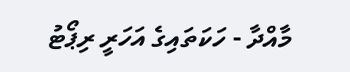މާއްދާ - ހަކަތައިގެ އަހަރީ ރިޕޯޓު